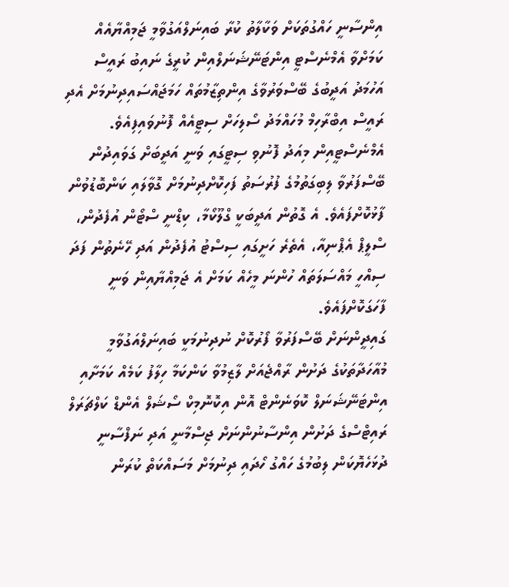އިންސާނީ ހައްގުތަކަށް ވަކާލާތު ކުރާ ބައިނަލްއަގުވާމީ ޖަމިއްޔާއެއް ކަމަށްވާ އެމްނެސްޓީ އިންޓަނޭޝަނަލްއިން ކުރީގެ ނައިބު ރައީސް އަހުމަދު އަދީބުގެ ބޭސްވަރުވާގެ އިންތިޒާމުތައް ހަމަޖައްސައިދިނުމަށް އެދި ރައީސް އިބްރާހިމް މުހައްމަދު ސޯލިހަށް ސިޓީއެއް ފޮނުވައިފިއެވެ.
އެމްނެސްޓީއިން މިއަދު ފޮނުވި ސިޓީގައި ވަނީ އަދީބަށް ގަވައިދުން ބޭސްފަރުވާ ލިބިގަތުމުގެ ފުރުސަތު ފަހިކޮށްދިނުމަށް ގޮވާލައި ކަންބޮޑުވުން ފާޅުކޮށްފައެވެ. އެ ގޮތުން އަދީބަކީ ގްލޫކޯމާ، ކިޑްނީ ސްޓޯން އުފެދުން، ސްލީޕް އެޕްނިއާ، އެތެރެ ހަށީގައި ސިސްޓު އުފެދުން އަދި ހޭނެތުން ފަދަ ސިއްހީ މައްސަލަތައް ހުންނަ މީހެއް ކަމަށް އެ ޖަމިއްޔާއިން ވަނީ ފާހަގަކޮށްފައެވެ.
ގައިދީންނަށް ބޭސްފަރުވާ ފޯރުކޮށް ނުދިނުމަކީ ބައިނަލްއަގުވާމީ މުއާހަދާތަކުގެ ދަށުން ރާއްޖެއަށް ލާޒިމުވާ ކަންކަމާ ހިލާފު ކަމެއް ކަމަށާއި އިންޓަނޭޝަނަލް ކޮވަނެންޓް އޮން އިކޮނޮމިކް ސޯޝަލް އެންޑް ކަލްޗަރަލް ރައިޓްސްގެ ދަށުން އިންސާނުންނަށް ޖިސްމާނީ އަދި ނަފްސާނީ ދުޅަހެޔޮކަން ލިބުމުގެ ހައްގު ހޯދައި ދިނުމަށް މަސައްކަތް ކުރަން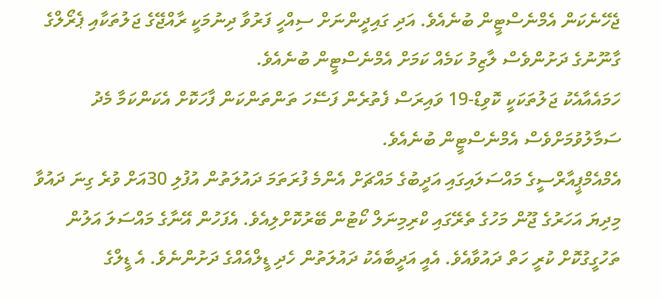ޖެހޭނެކަން އެމްނެސްޓީން ބުނެއެވެ. އަދި ގައިދީންނަށް ސިއްހީ ފަރުވާ ދިނުމަކީ ރާއްޖޭގެ ޖަލުތަކާއި ޕެރޯލްގެ ގާނޫނުގެ ދަށުންވެސް ލާޒިމު ކަމެއް ކަމަށް އެމްނެސްޓީން ބުނެއެވެ.
ހަމައެއާއެކު ޖަލުތަކަކީ ކޮވިޑް-19 ވައިރަސް ފެތުރެން ފަސޭހަ ތަންތަންކަން ފާހަކޮށް އެކަންކަމާ މެދު ސަމާލުވުމަށްވެސް އެމްނެސްޓީން ބުނެއެވެ.
އެމްއެމްޕީއާރްސީގެ މައްސަލައިގައި އަދީބުގެ މައްޗަށް އެންމެ ފުރަތަމަ ދައުލަތުން އުފުލި 30އަށް ވުރެ ގިނަ ދައުވާ މިދިޔަ އަހަރުގެ ޖޫން މަހުގެ ތެރޭގައި ކްރިމިނަލް ކޯޓުން ބޭރުކޮށްލިއެވެ. އެފަހުން އޭނާގެ މައްސަލަ އަލުން ތަހުގީގުކޮށް ކުރީ ހަތް ދައުވާއެވެ. އެއީ އަދީބާއެކު ދައުލަތުން ހެދި ޑީލްއެއްގެ ދަށުންނެވެ. އެ ޑީލްގެ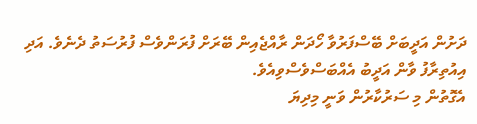ދަށުން އަދީބަށް ބޭސްފަރުވާ ހޯދަން ރާއްޖެއިން ބޭރަށް ފުރަންވެސް ފުރުސަތު ދެނެވެ. އަދި އިއުތިރާފު ވާން އަދީބު އެއްބަސްވެސްވިއެވެ.
އެގޮތުން މި ސަރުކާރުން ވަނީ މިދިޔަ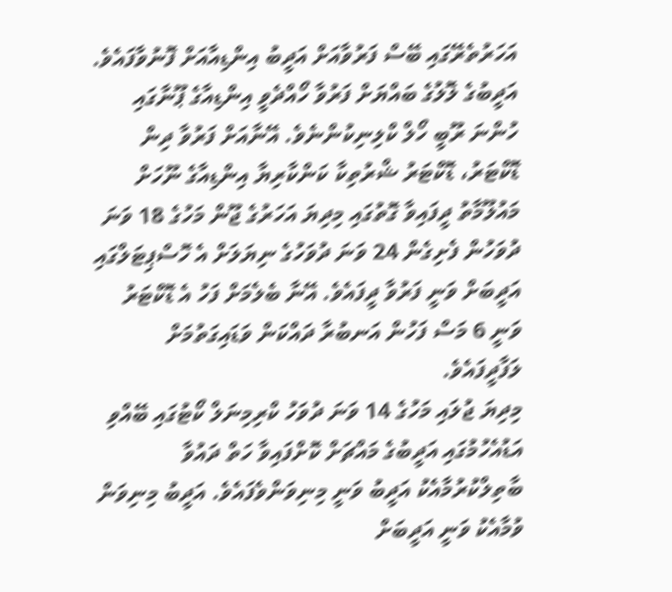އަހަރުތެރޭގައި ބޭސް ފަރުވާއަށް އަދީބު އިންޑިއާއަށް ފޮނުވާފައެވެ. އަދީބުގެ ލޮލުގެ ބައްޔަށް ފަރުވާ ހޯއްދެވީ އިންޑިއާގެ ޕޫނާގައި ހުންނަ ރޫބީ ހޯލް ކްލިނިކުންނެވެ. އޭނާއަށް ފަރުވާ ދިން ޑޮކްޓަރު، ޑޮކްޓަރު ޝްރުތިކާ ކަންކާރިޔާ އިންޑިއާގެ ނޫހަށް މައުލޫމާތު ދީފައިވާ ގޮތުގައި މިދިޔަ އަހަރުގެ ޖޫން މަހުގެ 18 ވަނަ ދުވަހުން ފެށިގެން 24 ވަނަ ދުވަހުގެ ނިޔަލަށް އެ ހޮސްޕިޓަލްގައި އަދީބަށް ވަނީ ފަރުވާ ދީފައެވެ. އޭނާ ބެލެމަށް ފަހު އެ ޑޮކްޓަރު ވަނީ 6 މަސް ފަހުން އަނބުރާ ދައްކަން ވަޑައިގަތުމަށް ލަފާދީފައެވެ.
މިދިޔަ ޖުލައި މަހުގެ 14 ވަނަ ދުވަހު ކްރިމިނަލް ކޯޓުގައި ބޭއްވި އަޑުއެހުމުގައި އަދީބުގެ މައްޗަށް ކޮށްފައިވާ ހަތް ދައުވާ ބާތިލްކުރުމާއެކު އަދީބު ވަނީ މިނިވަންވެފައެވެ. އަދީބު މިނިވަން ވުމާއެކު ވަނީ އަދީބަށް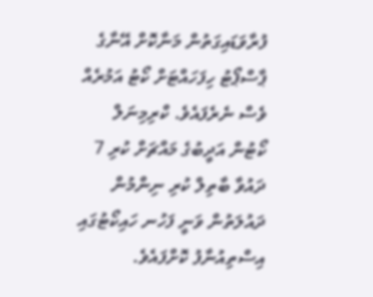ފުރާވަޑައިގަތުން މަނާކޮށް އޭނާގެ ޕާސްޕޯޓު ހިފަހައްޓަށް ކޯޓު އަމުރެއް ވެސް ނެރެފައެވެ. ކްރިމިނަލް ކޯޓުން އަދީބުގެ މައްޗަށް ކުރި 7 ދައުވާ ބާތިލް ކުރި ނިންމުން ދައުލަތުން ވަނީ ފަހުނ ހައިކޯޓުގައި އިސްތިއުނާފު ކޮށްފައެވެ.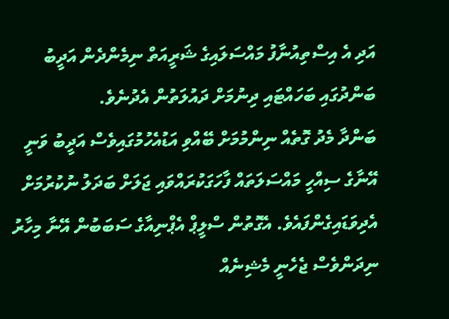އަދި އެ އިސްތިއުނާފު މައްސަލައިގެ ޝަރީއަތް ނިމެންދެން އަދީބު ބަންދުގައި ބަހައްޓައި ދިނުމަށް ދައުލަތުން އެދުނެވެ.
ބަންދާ މެދު ގޮތެއް ނިންމުމަށް ބޭއްވި އަޑުއެހުމުގައިވެސް އަދީބު ވަނީ އޭނާގެ ސިއްހީ މައްސަލަތައް ފާހަގަކުރައްވައި ޖަލަށް ބަދަލު ނުކުރުމަށް އެދިވަޑައިގެންފައެވެ. އެގޮތުން ސްލީޕް އެޕްނިއާގެ ސަބަބުން އޭނާ މިހާރު ނިދަންވެސް ޖެހެނީ މެޝިނެއް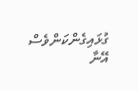ގުޅައިގެންކަންވެސް އޭނާ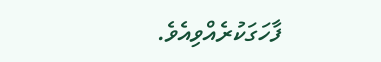ފާހަގަކުރެއްވިއެވެ.